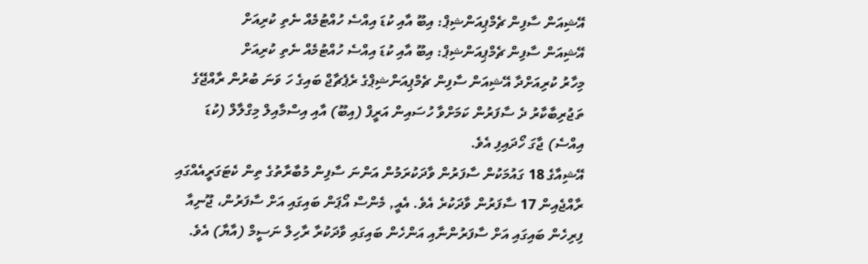އޭޝިއަން ސާފިން ޗެމްޕިއަންޝިޕް: އިބޫ އާއި ކުޑަ އިއްސެ ހުއްޓުމެއް ނެތި ކުރިއަށް
އޭޝިއަން ސާފިން ޗެމްޕިއަންޝިޕް: އިބޫ އާއި ކުޑަ އިއްސެ ހުއްޓުމެއް ނެތި ކުރިއަށް
މިހާރު ކުރިއަށްދާ އޭޝިއަން ސާފިން ޗެމްޕިއަންޝިޕްގެ ރެޕެޗާޖް ބައިގެ ހަ ވަނަ ބުރުން ރާއްޖޭގެ ތަޖުރިބާކާރު ދެ ސާފަރުން ކަމަށްވާ ހުސައިން އަރީފް (އިބޫ) އާއި އިސްމާއިލް މިގްލާލް (ކުޑަ އިއްސެ) ޖާގަ ހޯދައިފި އެވެ.
އޭޝިއާގެ 18 ގައުމަކުން ސާފަރުން ވާދަކުރަމުން އަންނަ ސާފިން މުބާރާތުގެ ތިން ކެޓަގަރީއެއްގައި ރާއްޖެއިން 17 ސާފަރުން ވާދަކުރެ އެވެ. އެއީ, މެންސް އޯޕަން ބައިގައި އަށް ސާފަރުން، ޖޫނިއާ ފިރިހެން ބައިގައި އަށް ސާފަރުންނާއި އަންހެން ބައިގައި ވާދަކުރާ ރާހިލް ނަސީމް (އާޔާ) އެވެ.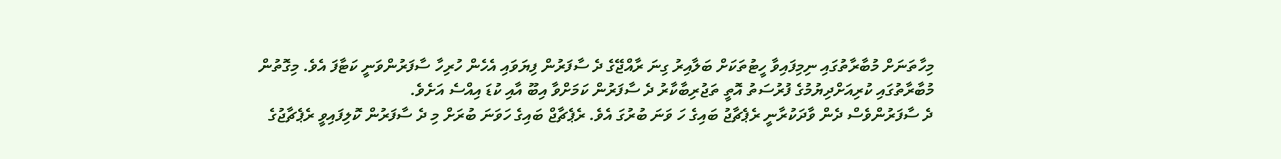މިހާތަނަށް މުބާރާތުގައި ނިމިފައިވާ ހީޓުތަކަށް ބަލާއިރު ގިނަ ރާއްޖޭގެ ދެ ސާފަރުން ފިޔަވައި އެހެން ހުރިހާ ސާފަރުންވަނީ ކަޓާފަ އެވެ. މިގޮތުން މުބާރާތުގައި ކުރިއަށްދިޔުމުގެ ފުރުސަތު އޮތީ ތަޖުރިބާކާރު ދެ ސާފަރުން ކަމަށްވާ އިބޫ އާއި ކުޑަ އިއްސެ އަށެވެ.
ދެ ސާފަރުންވެސް ދެން ވާދަކުރާނީ ރެޕެޗާޖު ބައިގެ ހަ ވަނަ ބުރުގަ އެވެ. ރެޕެޗާޖް ބައިގެ ހަވަނަ ބުރަށް މި ދެ ސާފަރުން ކޮލިފައިވީ ރެޕެޗާޖުގެ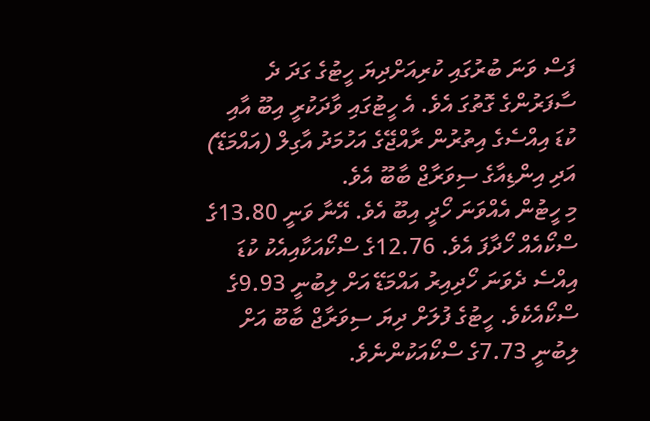ފަސް ވަނަ ބުރުގައި ކުރިއަށްދިޔަ ހީޓުގެ ގަދަ ދެ ސާފަރުންގެ ގޮތުގަ އެވެ. އެ ހީޓުގައި ވާދަކުރީ އިބޫ އާއި ކުޑަ އިއްސެގެ އިތުރުން ރާއްޖޭގެ އަހުމަދު އާގިލް (އައްމަޑޭ) އަދި އިންޑިއާގެ ސިވަރާޖް ބާބޫ އެވެ.
މި ހީޓުން އެއްވަނަ ހޯދީ އިބޫ އެވެ. އޭނާ ވަނީ 13.80ގެ ސްކޯއެއް ހޯދާފަ އެވެ. 12.76ގެ ސްކޯއަކާއިއެކު ކުޑަ އިއްސެ ދެވަނަ ހޯދިއިރު އައްމަޑޭ އަށް ލިބުނީ 9.93ގެ ސްކޯއެކެވެ. ހީޓުގެ ފުލަށް ދިޔަ ސިވަރާޖް ބާބޫ އަށް ލިބުނީ 7.73ގެ ސްކޯއަކުންނެވެ.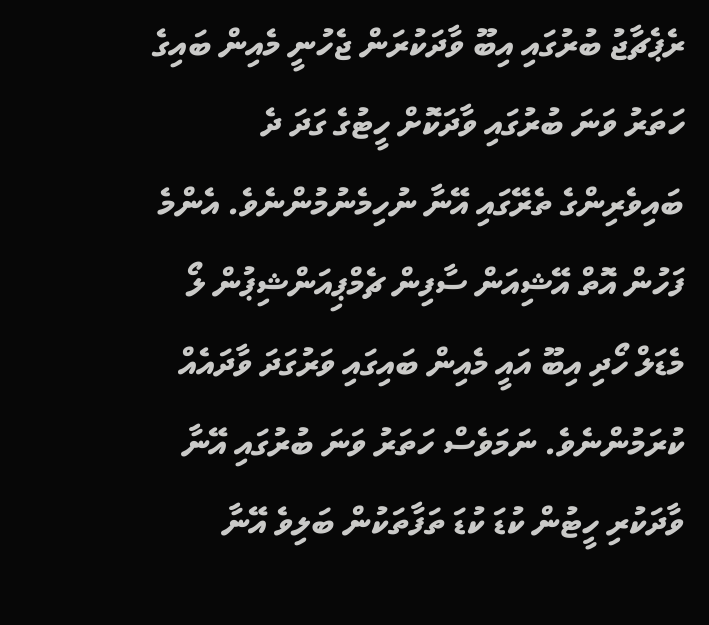ރެޕެޗާޖު ބުރުގައި އިބޫ ވާދަކުރަން ޖެހުނީ މެއިން ބައިގެ ހަތަރު ވަނަ ބުރުގައި ވާދަކޮށް ހީޓުގެ ގަދަ ދެ ބައިވެރިންގެ ތެރޭގައި އޭނާ ނުހިމެނުމުންނެވެ. އެންމެ ފަހުން އޮތް އޭޝިއަން ސާފިން ޗެމްޕިއަންޝިޕުން ލޯ މެޑަލް ހޯދި އިބޫ އައީ މެއިން ބައިގައި ވަރުގަދަ ވާދައެއް ކުރަމުންނެވެ. ނަމަވެސް ހަތަރު ވަނަ ބުރުގައި އޭނާ ވާދަކުރި ހީޓުން ކުޑަ ކުޑަ ތަފާތަކުން ބަލިވެ އޭނާ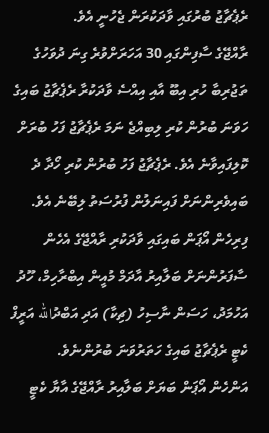ރެޕެޗާޖު ބުރުގައި ވާދަކުރަން ޖެހުނީ އެވެ.
ރާއްޖޭގެ ސާފިންގައި 30 އަހަރަށްވުރެ ގިނަ ދުވަހުގެ ތަޖުރިބާ ހުރި އިބޫ އާއި އިއްސެ ވާދަކުރާ ރެޕެޗާޖު ބައިގެ ހަވަނަ ބުރުން ކުރި ލިބިއްޖެ ނަމަ ރެޕެޗާޖު ފަހު ބުރަށް ކޮލިފައިވާނެ އެވެ. ރެޕެޗާޖު ފަހު ބުރުން ކުރި ހޯދާ ދެ ބައިވެރިންނަށް ފައިނަލުން ފުރުސަތު ލިބޭނެ އެވެ.
ފިރިހެން އޯޕަން ބައިގައި ވާދަކުރި ރާއްޖޭގެ އެހެން ސާފަރުންނަށް ބަލާއިރު އާދަމް މުއީން އިބްރާހިމް، ހޫދު އަހުމަދު، ހަސަން ނާސިހު (ޗިކާ) އަދި އަބްދުالله އަރީފް ކެޓީ ރެޕެޗާޖު ބައިގެ ހަތަރުވަނަ ބުރުންނެވެ.
އަންހެން އޯޕަން ބަޔަށް ބަލާއިރު ރާއްޖޭގެ އާޔާ ކެޓީ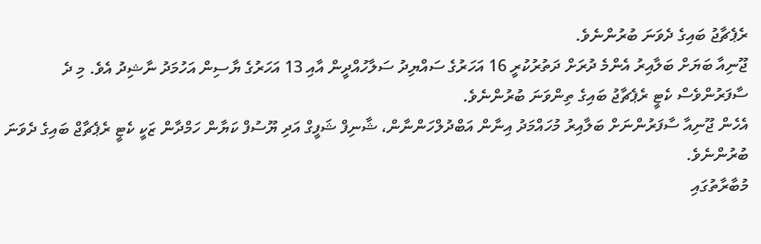ރެޕެޗާޖު ބައިގެ ދެވަނަ ބުރުންނެވެ.
ޖޫނިއާ ބަޔަށް ބަލާއިރު އެންމެ ދުރަށް ދަތުރުކުރީ 16 އަހަރުގެ ސައްޔިދު ސަލާހުއްދީން އާއި 13 އަހަރުގެ ޔާސިން އަހުމަދު ނާޝިދު އެވެ. މި ދެ ސާފަރުންވެސް ކެޓީ ރެޕެޗާޖު ބައިގެ ތިންވަނަ ބުރުންނެވެ.
އެހެން ޖޫނިއާ ސާފަރުންނަށް ބަލާއިރު މުހައްމަދު އިނާން އަބްދުލްހަންނާން، ޝާނިފް ޝަފީގް އަދި ޔޫސުފް ކަޔާން ހަމްދާން ޒަކީ ކެޓީ ރެޕެޗާޖް ބައިގެ ދެވަނަ ބުރުންނެވެ.
މުބާރާތުގައި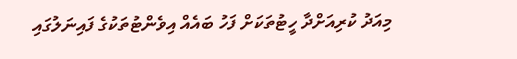މިއަދު ކުރިއަށްދާ ހީޓުތަކަށް ފަހު ބައެއް އިވެންޓުތަކުގެ ފައިނަލުގައި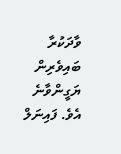ވާދަކުރާ ބައިވެރިން ޔަގީންވާނެ އެވެ. ފައިނަލް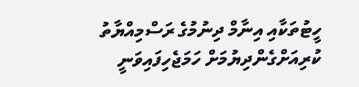ހީޓުތަކާއި އިނާމް ދިނުމުގެ ރަސްމިއްޔާތު ކުރިއަށްގެންދިޔުމަށް ހަމަޖެހިފައިވަނީ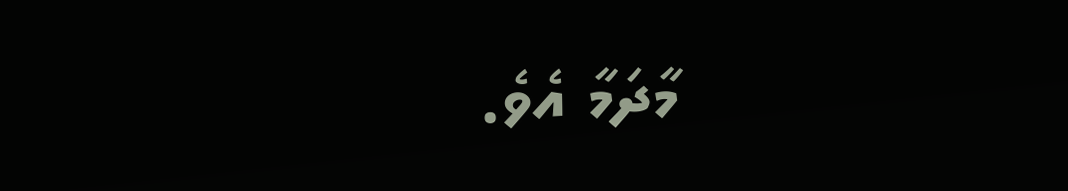މާދަމާ އެވެ.